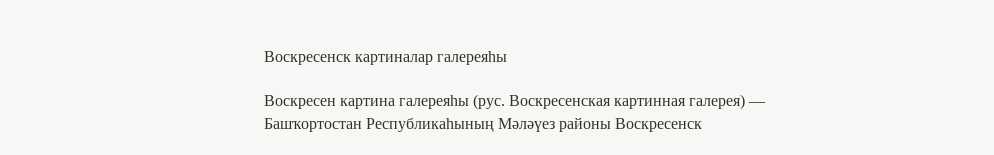Воскресенск картиналар галереяһы

Воскресен картина галереяһы (рус. Воскресенская картинная галерея) — Башҡортостан Республикаһының Мәләүез районы Воскресенск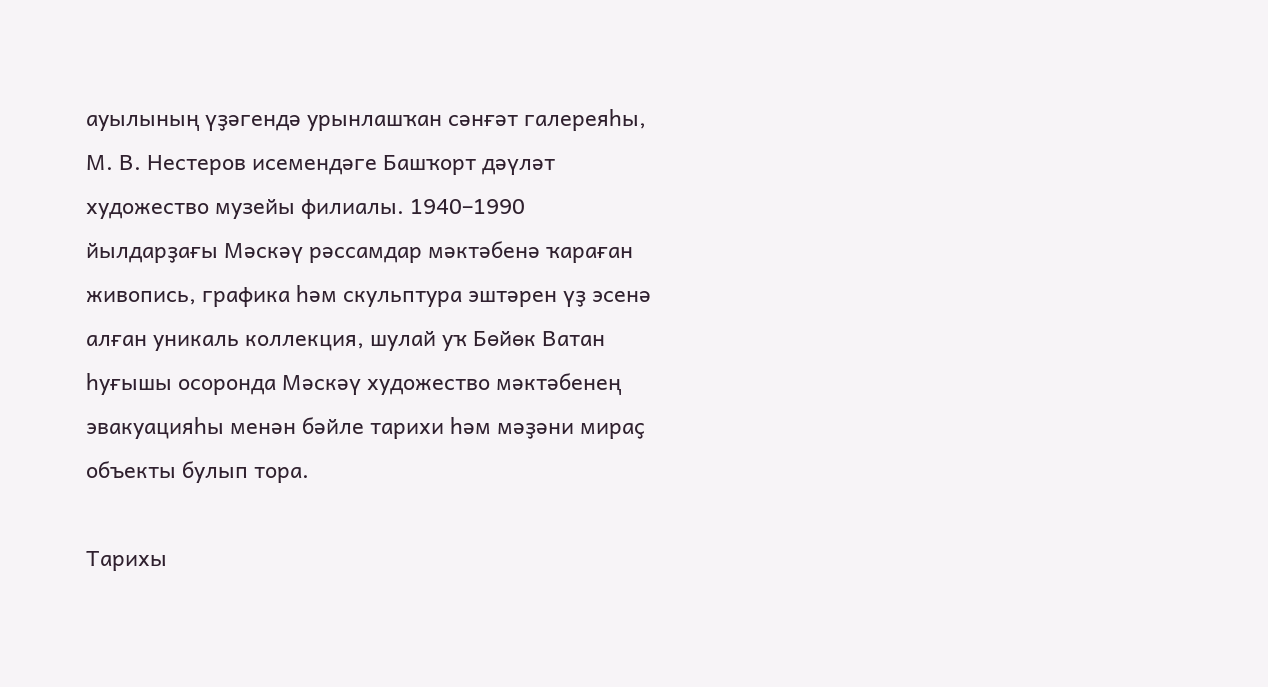ауылының үҙәгендә урынлашҡан сәнғәт галереяһы, М. В. Нестеров исемендәге Башҡорт дәүләт художество музейы филиалы. 1940–1990 йылдарҙағы Мәскәү рәссамдар мәктәбенә ҡараған живопись, графика һәм скульптура эштәрен үҙ эсенә алған уникаль коллекция, шулай уҡ Бөйөк Ватан һуғышы осоронда Мәскәү художество мәктәбенең эвакуацияһы менән бәйле тарихи һәм мәҙәни мираҫ объекты булып тора.

Тарихы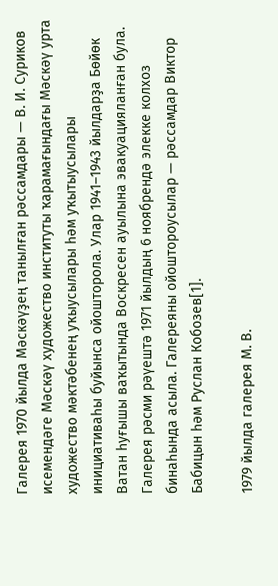Галерея 1970 йылда Мәскәүҙең танылған рәссамдары — В. И. Суриков исемендәге Мәскәү художество институты ҡарамағындағы Мәскәү урта художество мәктәбенең уҡыусылары һәм уҡытыусылары инициативаһы буйынса ойошторола. Улар 1941–1943 йылдарҙа Бөйөк Ватан һуғышы ваҡытында Воскресен ауылына эвакуацияланған була. Галерея рәсми рәүештә 1971 йылдың 6 ноябрендә элекке колхоз бинаһында асыла. Галереяны ойоштороусылар — рәссамдар Виктор Бабицын һәм Руслан Кобозев[1].

1979 йылда галерея М. В.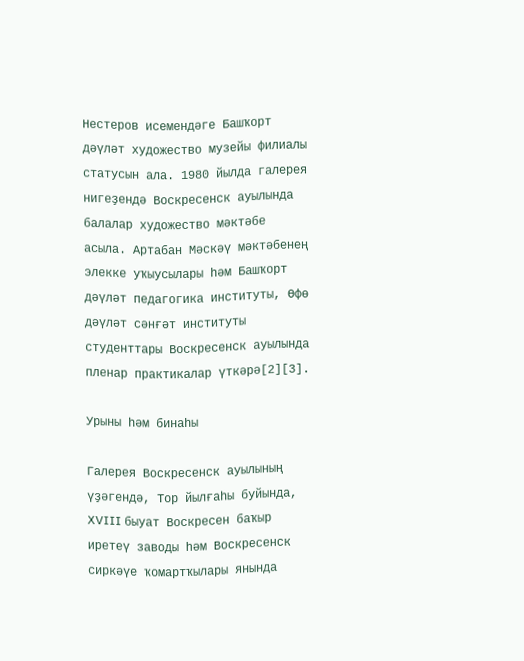Нестеров исемендәге Башҡорт дәүләт художество музейы филиалы статусын ала. 1980 йылда галерея нигеҙендә Воскресенск ауылында балалар художество мәктәбе асыла. Артабан Мәскәү мәктәбенең элекке уҡыусылары һәм Башҡорт дәүләт педагогика институты, Өфө дәүләт сәнғәт институты студенттары Воскресенск ауылында пленар практикалар үткәрә[2][3].

Урыны һәм бинаһы

Галерея Воскресенск ауылының үҙәгендә, Тор йылғаһы буйында, XVIII быуат Воскресен баҡыр иретеү заводы һәм Воскресенск сиркәүе ҡомартҡылары янында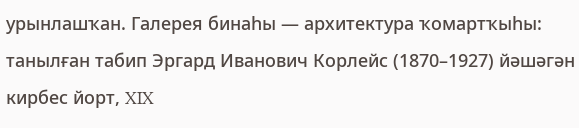урынлашҡан. Галерея бинаһы — архитектура ҡомартҡыһы: танылған табип Эргард Иванович Корлейс (1870–1927) йәшәгән кирбес йорт, XIX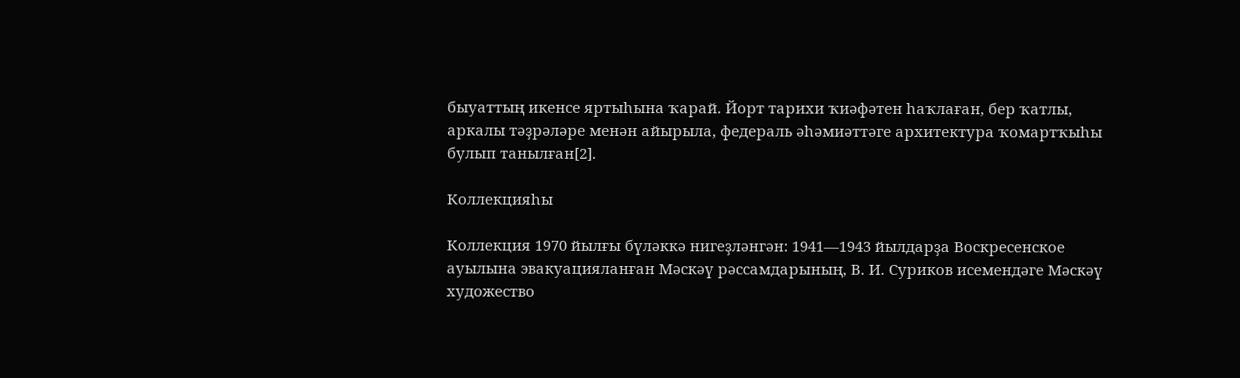быуаттың икенсе яртыһына ҡарай. Йорт тарихи ҡиәфәтен һаҡлаған, бер ҡатлы, аркалы тәҙрәләре менән айырыла, федераль әһәмиәттәге архитектура ҡомартҡыһы булып танылған[2].

Коллекцияһы

Коллекция 1970 йылғы бүләккә нигеҙләнгән: 1941—1943 йылдарҙа Воскресенское ауылына эвакуацияланған Мәскәү рәссамдарының, В. И. Суриков исемендәге Мәскәү художество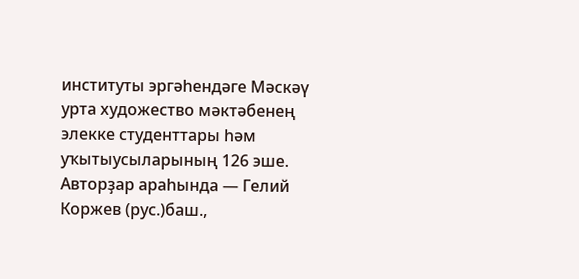институты эргәһендәге Мәскәү урта художество мәктәбенең элекке студенттары һәм уҡытыусыларының 126 эше. Авторҙар араһында — Гелий Коржев (рус.)баш.,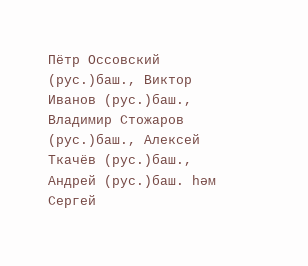Пётр Оссовский (рус.)баш., Виктор Иванов (рус.)баш., Владимир Стожаров (рус.)баш., Алексей Ткачёв (рус.)баш., Андрей (рус.)баш. һәм Сергей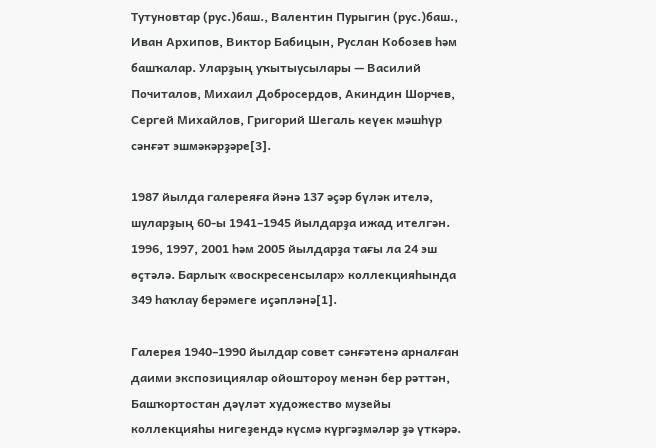Тутуновтар (рус.)баш., Валентин Пурыгин (рус.)баш., Иван Архипов, Виктор Бабицын, Руслан Кобозев һәм башҡалар. Уларҙың уҡытыусылары — Василий Почиталов, Михаил Добросердов, Акиндин Шорчев, Сергей Михайлов, Григорий Шегаль кеүек мәшһүр сәнғәт эшмәкәрҙәре[3].

1987 йылда галереяға йәнә 137 әҫәр бүләк ителә, шуларҙың 60-ы 1941–1945 йылдарҙа ижад ителгән. 1996, 1997, 2001 һәм 2005 йылдарҙа тағы ла 24 эш өҫтәлә. Барлыҡ «воскресенсылар» коллекцияһында 349 һаҡлау берәмеге иҫәпләнә[1].

Галерея 1940–1990 йылдар совет сәнғәтенә арналған даими экспозициялар ойоштороу менән бер рәттән, Башҡортостан дәүләт художество музейы коллекцияһы нигеҙендә күсмә күргәҙмәләр ҙә үткәрә.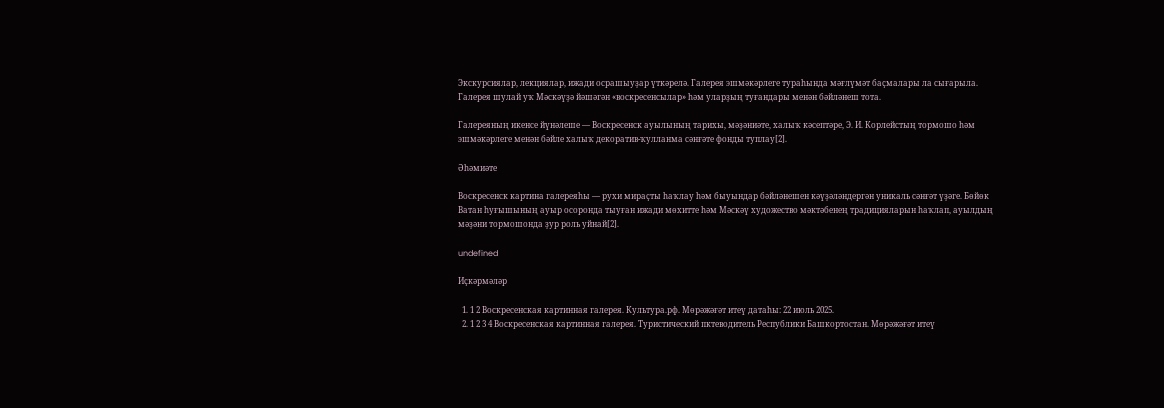Экскурсиялар, лекциялар, ижади осрашыуҙар үткәрелә. Галерея эшмәкәрлеге тураһында мәғлүмәт баҫмалары ла сығарыла. Галерея шулай уҡ Мәскәүҙә йәшәгән «воскресенсылар» һәм уларҙың туғандары менән бәйләнеш тота.

Галереяның икенсе йүнәлеше — Воскресенск ауылының тарихы, мәҙәниәте, халыҡ кәсептәре, Э. И. Корлейстың тормошо һәм эшмәкәрлеге менән бәйле халыҡ декоратив-ҡулланма сәнғәте фонды туплау[2].

Әһәмиәте

Воскресенск картина галереяһы — рухи мираҫты һаҡлау һәм быуындар бәйләнешен кәүҙәләндергән уникаль сәнғәт үҙәге. Бөйөк Ватан һуғышының ауыр осоронда тыуған ижади мөхитте һәм Мәскәү художество мәктәбенең традицияларын һаҡлап, ауылдың мәҙәни тормошонда ҙур роль уйнай[2].

undefined

Иҫкәрмәләр

  1. 1 2 Воскресенская картинная галерея. Культура.рф. Мөрәжәғәт итеү датаһы: 22 июль 2025.
  2. 1 2 3 4 Воскресенская картинная галерея. Туристический пктеводитель Республики Башкортостан. Мөрәжәғәт итеү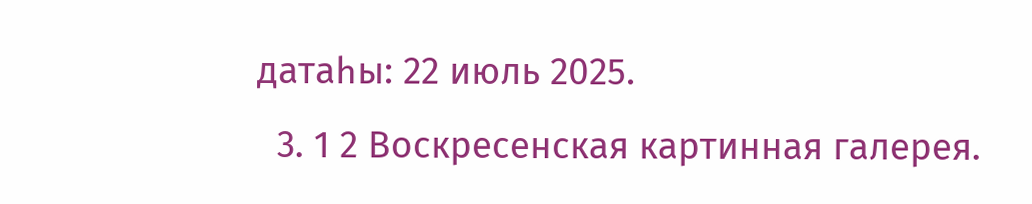датаһы: 22 июль 2025.
  3. 1 2 Воскресенская картинная галерея.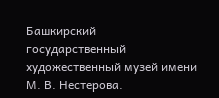Башкирский государственный художественный музей имени М. В. Нестерова.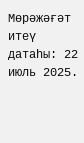Мөрәжәғәт итеү датаһы: 22 июль 2025.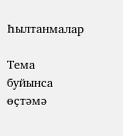Һылтанмалар

Тема буйынса өҫтәмә